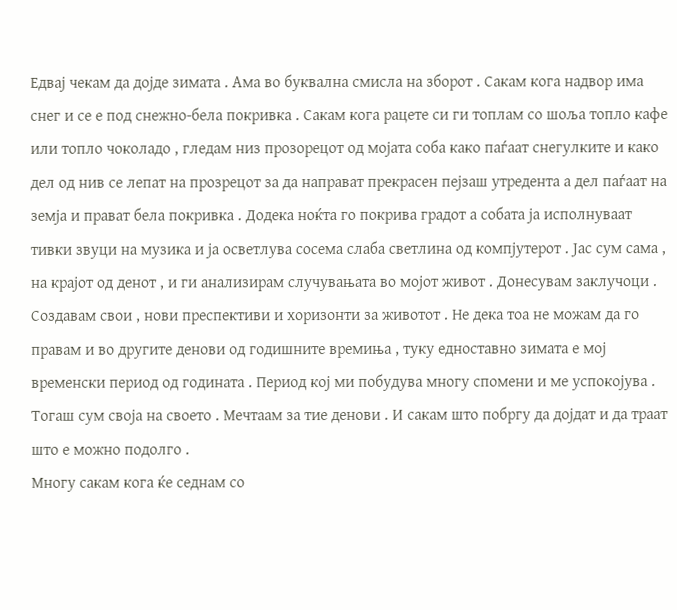Едвај чекам да дојде зимата . Ама во буквална смисла на зборот . Сакам кога надвор има снег и се е под снежно-бела покривка . Сакам кога рацете си ги топлам со шоља топло кафе или топло чоколадо , гледам низ прозорецот од мојата соба како паѓаат снегулките и како дел од нив се лепат на прозрецот за да направат прекрасен пејзаш утредента а дел паѓаат на земја и прават бела покривка . Додека ноќта го покрива градот а собата ја исполнуваат тивки звуци на музика и ја осветлува сосема слаба светлина од компјутерот . Јас сум сама , на крајот од денот , и ги анализирам случувањата во мојот живот . Донесувам заклучоци . Создавам свои , нови преспективи и хоризонти за животот . Не дека тоа не можам да го правам и во другите денови од годишните времиња , туку едноставно зимата е мој временски период од годината . Период кој ми побудува многу спомени и ме успокојува . Тогаш сум своја на своето . Мечтаам за тие денови . И сакам што побргу да дојдат и да траат што е можно подолго .
Многу сакам кога ќе седнам со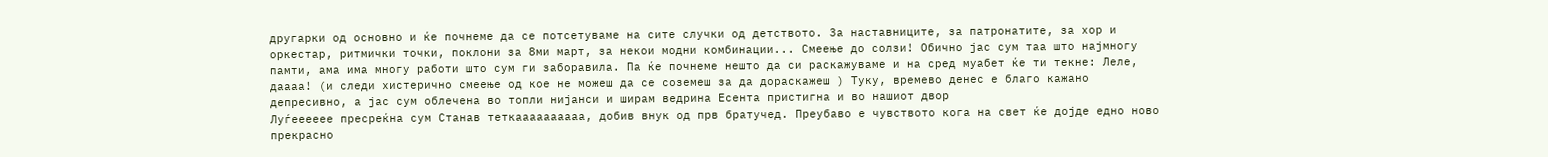другарки од основно и ќе почнеме да се потсетуваме на сите случки од детството. За наставниците, за патронатите, за хор и оркестар, ритмички точки, поклони за 8ми март, за некои модни комбинации... Смеење до солзи! Обично јас сум таа што најмногу памти, ама има многу работи што сум ги заборавила. Па ќе почнеме нешто да си раскажуваме и на сред муабет ќе ти текне: Леле, даааа! (и следи хистерично смеење од кое не можеш да се соземеш за да дораскажеш ) Туку, времево денес е благо кажано депресивно, а јас сум облечена во топли нијанси и ширам ведрина Есента пристигна и во нашиот двор
Луѓееееее пресреќна сум Станав теткаааааааааа, добив внук од прв братучед. Преубаво е чувството кога на свет ќе дојде едно ново прекрасно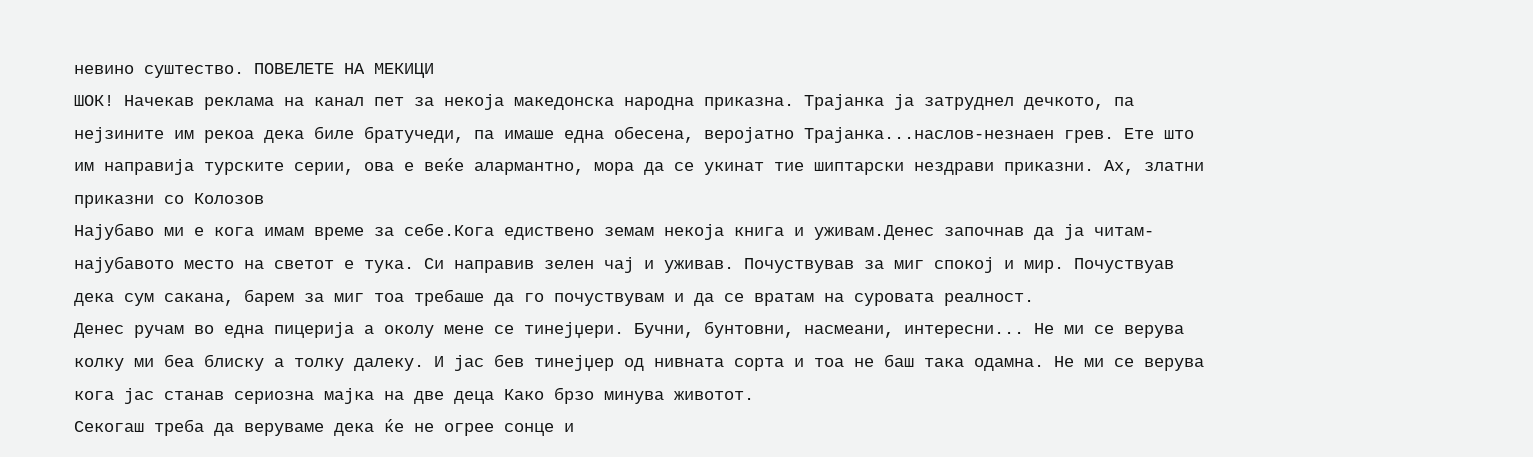невино суштество. ПОВЕЛЕТЕ НА МЕКИЦИ
ШОК! Начекав реклама на канал пет за некоја македонска народна приказна. Трајанка ја затруднел дечкото, па нејзините им рекоа дека биле братучеди, па имаше една обесена, веројатно Трајанка...наслов-незнаен грев. Ете што им направија турските серии, ова е веќе алармантно, мора да се укинат тие шиптарски нездрави приказни. Ах, златни приказни со Колозов
Најубаво ми е кога имам време за себе.Кога едиствено земам некоја книга и уживам.Денес започнав да ја читам- најубавото место на светот е тука. Си направив зелен чај и уживав. Почуствував за миг спокој и мир. Почуствуав дека сум сакана, барем за миг тоа требаше да го почуствувам и да се вратам на суровата реалност.
Денес ручам во една пицерија а околу мене се тинејџери. Бучни, бунтовни, насмеани, интересни... Не ми се верува колку ми беа блиску а толку далеку. И јас бев тинејџер од нивната сорта и тоа не баш така одамна. Не ми се верува кога јас станав сериозна мајка на две деца Како брзо минува животот.
Секогаш треба да веруваме дека ќе не огрее сонце и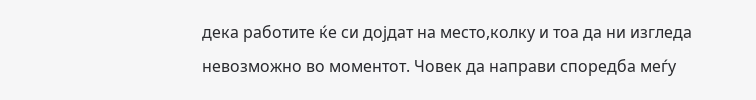дека работите ќе си дојдат на место,колку и тоа да ни изгледа невозможно во моментот. Човек да направи споредба меѓу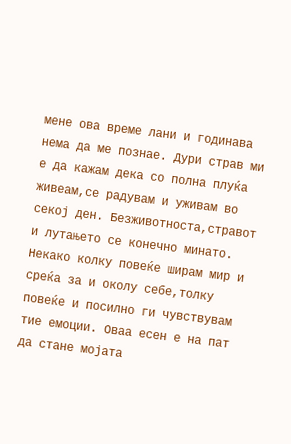мене ова време лани и годинава нема да ме познае. Дури страв ми е да кажам дека со полна плуќа живеам,се радувам и уживам во секој ден. Безживотноста,стравот и лутањето се конечно минато. Некако колку повеќе ширам мир и среќа за и околу себе,толку повеќе и посилно ги чувствувам тие емоции. Оваа есен е на пат да стане мојата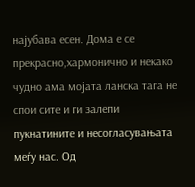најубава есен. Дома е се прекрасно,хармонично и некако чудно ама мојата ланска тага не спои сите и ги залепи пукнатините и несогласувањата меѓу нас. Од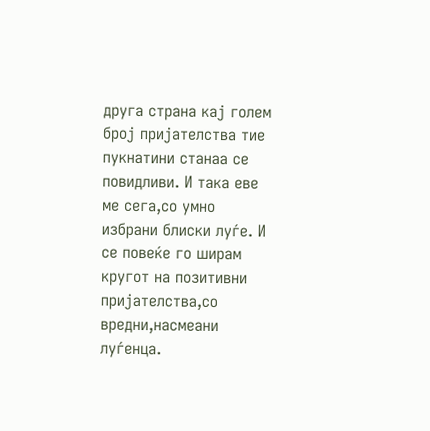друга страна кај голем број пријателства тие пукнатини станаа се повидливи. И така еве ме сега,со умно избрани блиски луѓе. И се повеќе го ширам кругот на позитивни пријателства,со вредни,насмеани луѓенца.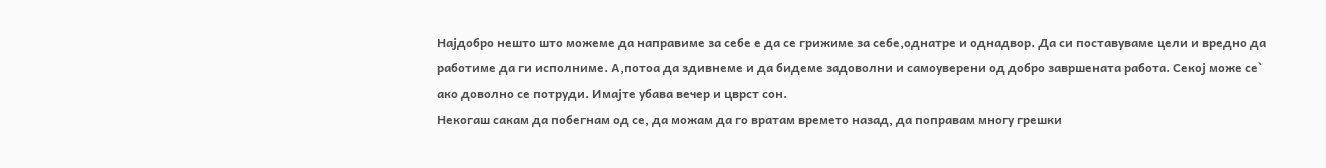Најдобро нешто што можеме да направиме за себе е да се грижиме за себе,однатре и однадвор. Да си поставуваме цели и вредно да работиме да ги исполниме. А,потоа да здивнеме и да бидеме задоволни и самоуверени од добро завршената работа. Секој може се` ако доволно се потруди. Имајте убава вечер и цврст сон.
Некогаш сакам да побегнам од се, да можам да го вратам времето назад, да поправам многу грешки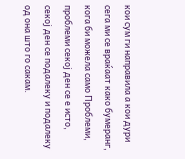кои сум ги направила а кои дури сега ми се враќаат како бумеранг, кога би можела само Проблеми, проблеми секој ден се е исто, секој ден се подалеку и подалеку од она што го сакам.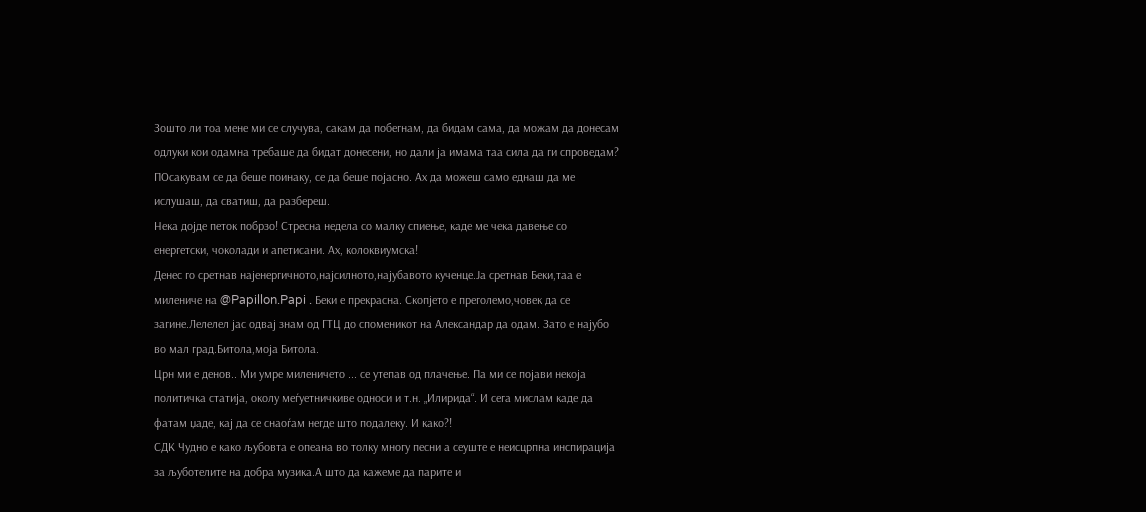Зошто ли тоа мене ми се случува, сакам да побегнам, да бидам сама, да можам да донесам одлуки кои одамна требаше да бидат донесени, но дали ја имама таа сила да ги спроведам? ПОсакувам се да беше поинаку, се да беше појасно. Ах да можеш само еднаш да ме ислушаш, да сватиш, да разбереш.
Нека дојде петок побрзо! Стресна недела со малку спиење, каде ме чека давење со енергетски, чоколади и апетисани. Ах, колоквиумска!
Денес го сретнав најенергичното,најсилното,најубавото кученце.Ја сретнав Беки,таа е милениче на @Papillon.Papi . Беки е прекрасна. Скопјето е преголемо,човек да се загине.Лелелел јас одвај знам од ГТЦ до споменикот на Александар да одам. Зато е најубо во мал град.Битола,моја Битола.
Црн ми е денов.. Ми умре миленичето ... се утепав од плачење. Па ми се појави некоја политичка статија, околу меѓуетничкиве односи и т.н. „Илирида“. И сега мислам каде да фатам џаде, кај да се снаоѓам негде што подалеку. И како?!
СДК Чудно е како љубовта е опеана во толку многу песни а сеуште е неисцрпна инспирација за љуботелите на добра музика.А што да кажеме да парите и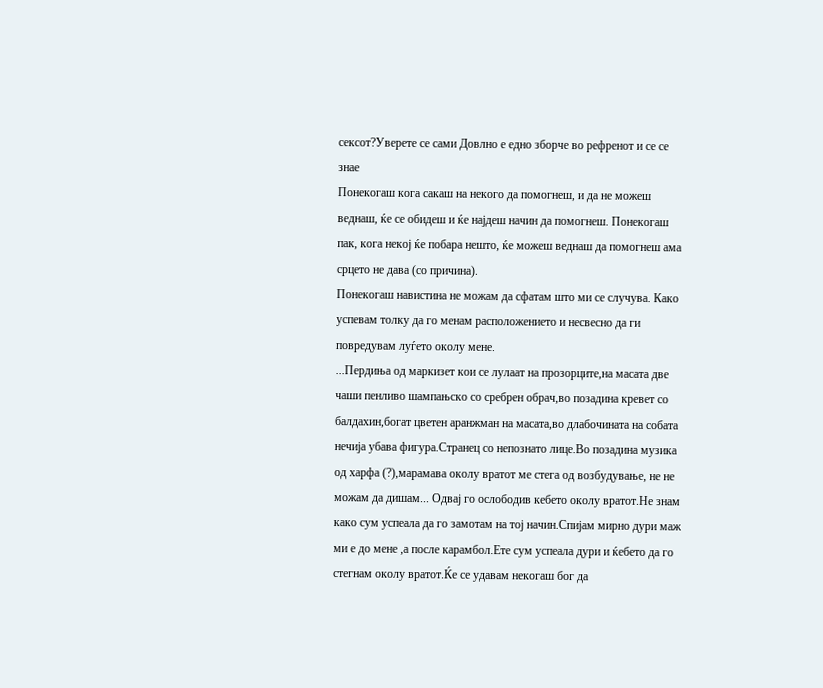сексот?Уверете се сами Довлно е едно зборче во рефренот и се се знае
Понекогаш кога сакаш на некого да помогнеш, и да не можеш веднаш, ќе се обидеш и ќе најдеш начин да помогнеш. Понекогаш пак, кога некој ќе побара нешто, ќе можеш веднаш да помогнеш ама срцето не дава (со причина).
Понекогаш навистина не можам да сфатам што ми се случува. Како успевам толку да го менам расположението и несвесно да ги повредувам луѓето околу мене.
...Пердиња од маркизет кои се лулаат на прозорците,на масата две чаши пенливо шампањско со сребрен обрач,во позадина кревет со балдахин,богат цветен аранжман на масата,во длабочината на собата нечија убава фигура.Странец со непознато лице.Во позадина музика од харфа (?),марамава околу вратот ме стега од возбудување, не не можам да дишам... Одвај го ослободив кебето околу вратот.Не знам како сум успеала да го замотам на тој начин.Спијам мирно дури маж ми е до мене ,а после карамбол.Ете сум успеала дури и ќебето да го стегнам околу вратот.Ќе се удавам некогаш бог да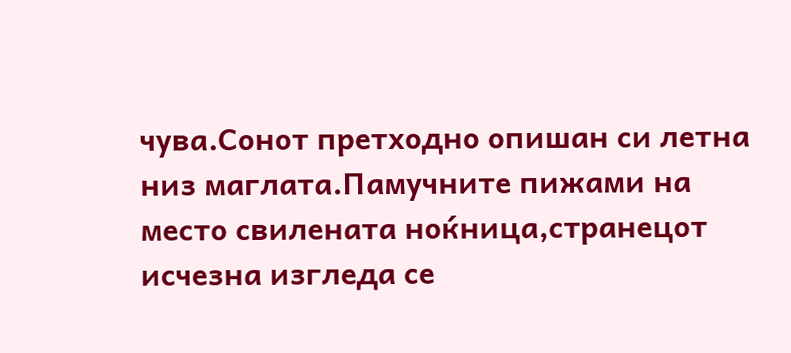чува.Сонот претходно опишан си летна низ маглата.Памучните пижами на место свилената ноќница,странецот исчезна изгледа се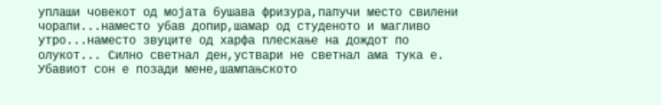уплаши човекот од мојата бушава фризура,папучи место свилени чорапи...наместо убав допир,шамар од студеното и магливо утро...наместо звуците од харфа плескање на дождот по олукот... Силно светнал ден,уствари не светнал ама тука е. Убавиот сон е позади мене,шампањското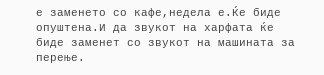е заменето со кафе,недела е.Ќе биде опуштена.И да звукот на харфата ќе биде заменет со звукот на машината за перење.